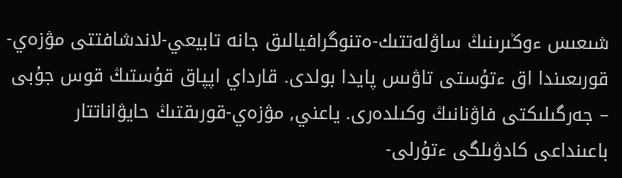شىعىس ءوڭىرىنىڭ ساۋلەتتىك-ەتنوگرافيالىق جانە تابيعي-لاندشافتتى مۋزەي-قورىعىندا اق ءتۇستى تاۋىس پايدا بولدى. قارداي اپپاق قۇستىڭ قوس جۇبى – جەرگىلىكتى فاۋنانىڭ وكىلدەرى. ياعني, مۋزەي-قورىقتىڭ حايۋاناتتار باعىنداعى كادۋىلگى ءتۇرلى-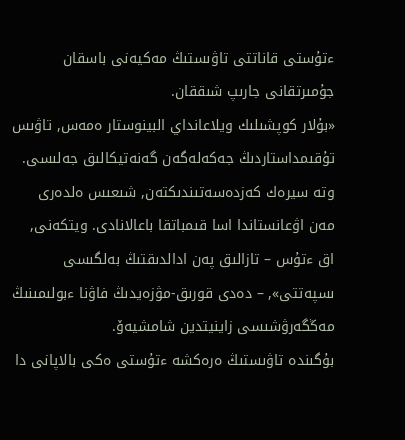ءتۇستى قاناتتى تاۋىستىڭ مەكيەنى باسقان جۇمىرتقانى جارىپ شىققان.
«بۇلار كوپشىلىك ويلاعانداي البينوستار ەمەس, تاۋىس تۇقىمداستاردىڭ جەكەلەگەن گەنەتيكالىق جەلىسى. وتە سيرەك كەزدەسەتىندىكتەن, شىعىس ەلدەرى مەن اۋعانستاندا اسا قىمباتقا باعالانادى. ويتكەنى, اق ءتۇس – تازالىق پەن ادالدىقتىڭ بەلگىسى ىسپەتتى», – دەدى قورىق-مۋزەيدىڭ فاۋنا ءبولىمىنىڭ مەڭگەرۋشىسى زاينيتدين شامشيەۆ.
بۇگىندە تاۋىستىڭ ەرەكشە ءتۇستى ەكى بالاپانى دا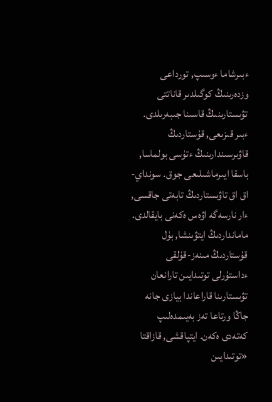ءبىرشاما ءوسىپ, تورداعى وزدەرىنىڭ كوگىلدىر قاناتتى تۋىستارىنىڭ قاسىنا جىبەرىلدى. ءبىر قىزىعى, قۇستاردىڭ قاۋىرسىندارىنىڭ ءتۇسى بولماسا, باسقا ايىرماشىلىعى جوق. سونداي-اق اق تاۋىستاردىڭ تابەتى جاقسى, ءار نارسەگە اۋەس ەكەنى بايقالدى. مامانداردىڭ ايتۋىنشا, بۇل قۇستاردىڭ مىنەز-قۇلقى ءداستۇرلى توتىدايىن تارانعان تۋىستارىنا قاراعاندا بيازى جانە جاڭا ورتاعا تەز بەيىمدەلىپ كەتەدى ەكەن. ايتپاقشى, قازاقتا «توتىدايىن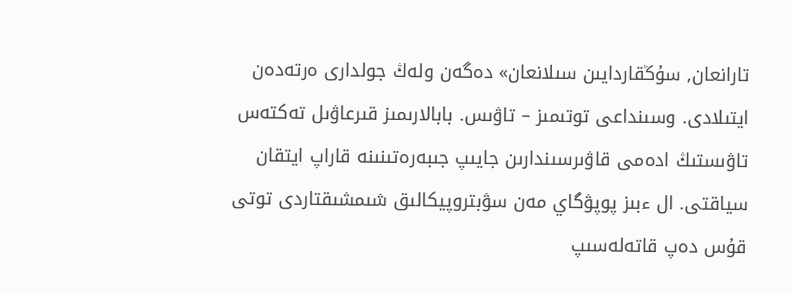تارانعان, سۇڭقاردايىن سىلانعان» دەگەن ولەڭ جولدارى ەرتەدەن ايتىلادى. وسىنداعى توتىمىز – تاۋىس. بابالارىمىز قىرعاۋىل تەكتەس تاۋىستىڭ ادەمى قاۋىرسىندارىن جايىپ جىبەرەتىنىنە قاراپ ايتقان سياقتى. ال ءبىز پوپۋگاي مەن سۋبتروپيكالىق شىمشىقتاردى توتى قۇس دەپ قاتەلەسىپ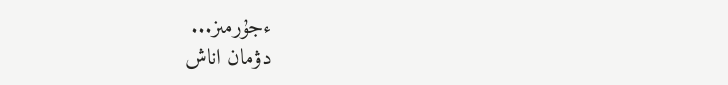ءجۇرمىز...
دۋمان اناش